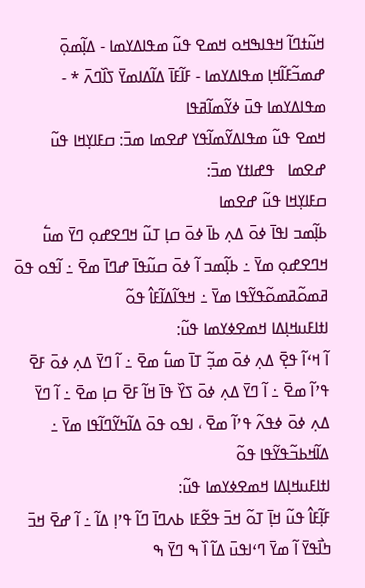ߞߎ߬ߙߣߊ߬ ߞߟߊߒߞߋ ߞߘߐ ߟߎ߬ ߘߟߊߡߌߘߊ - ߡߊ߲߬ߘߋ߲߫ ߝߘߏ߬ߓߊ߬ߞߊ߲ ߘߟߊߡߌߘߊ - ߓߊ߬ߓߊ߫ ߡߊ߬ߡߊߘߌ߫ ߖߊ߰ߣߍ߫ * - ߘߟߊߡߌߘߊ ߟߎ߫ ߦߌ߬ߘߊ߬ߥߟߊ
ߞߘߐ ߟߎ߬ ߘߟߊߡߌ߬ߘߊ߬ߟߌ ߝߐߘߊ ߘߏ߫: ߛߓߊߌ߲ߞߊ ߟߎ߬ ߝߐߘߊ   ߟߝߊߙߌ ߘߏ߫:
ߛߓߊߌ߲ߞߊ ߟߎ߬ ߝߐߘߊ
ߕߊ߲߬ߘߏ ߊߟߊ߫ ߦߋ߫ ߡߍ߲ ߕߊ߫ ߦߋ߫ ߛߊ߲ ߠߎ߬ ߞߣߐߝߋ߲ ߣߌ߫ ߘߎ߱ ߞߣߐߝߋ߲ ߘߌ߫ ߸ ߕߊ߲߬ߘߏ ߊ߬ ߦߋ߫ ߛߎ߬ߟߊ߫ ߝߣߊ߫ ߘߐ߫ ߸ ߊ߬ߟߋ ߟߋ߫ ߥߘߋ߬ߥߘߋ߬ߟߌ߬ߟߊ ߘߌ߫ ߸ ߞߟߊ߬ߡߊ߬ߓߊ߮ ߟߋ߬
ߊߙߊߓߎߞߊ߲ߡߊ ߞߘߐߦߌߘߊ ߟߎ߬:
ߊ߬ ߞߵߊ߬ ߟߐ߲߫ ߡߍ߲ ߦߋ߫ ߘߏ߲߬ ߠߊ߫ ߘߎ߱ ߘߐ߫ ߸ ߊ߬ ߣߌ߫ ߡߍ߲ ߦߋ߫ ߓߐ߫ ߟߴߊ߬ ߘߐ߫ ߸ ߊ߬ ߣߌ߫ ߡߍ߲ ߦߋ߫ ߖߌ߰ ߟߊ߫ ߞߊ߬ ߓߐ߫ ߛߊ߲ ߘߐ߫ ߸ ߊ߬ ߣߌ߫ ߡߍ߲ ߦߋ߫ ߦߟߍ߬ ߟߴߊ߬ ߘߐ߫ ، ߊߟߋ ߟߋ߫ ߡߊ߬ߤߌ߬ߣߊ߬ߟߊ ߘߌ߫ ߸ ߡߊ߬ߞߕߏ߬ߟߌ߬ߟߊ ߟߋ߬
ߊߙߊߓߎߞߊ߲ߡߊ ߞߘߐߦߌߘߊ ߟߎ߬:
ߓߊ߲߬ߓߊ߮ ߟߎ߬ ߞߊ߲߫ ߠߋ߬ ߞߏ߫ ߟߐ߬ߓߊ ߕߍߣߊ߫ ߣߊ߬ ߟߴߊ߲ ߡߊ߬ ߸ ߊ߬ ߝߐ߫ ߞߏ߫ ߤߊ߯ߟߌ߫ ߊ߬ ߘߌ߫ ߣߵߊߟߎ߫ ߡߊ߬ ߊ߰ ߒ ߣߌ߫ ߒ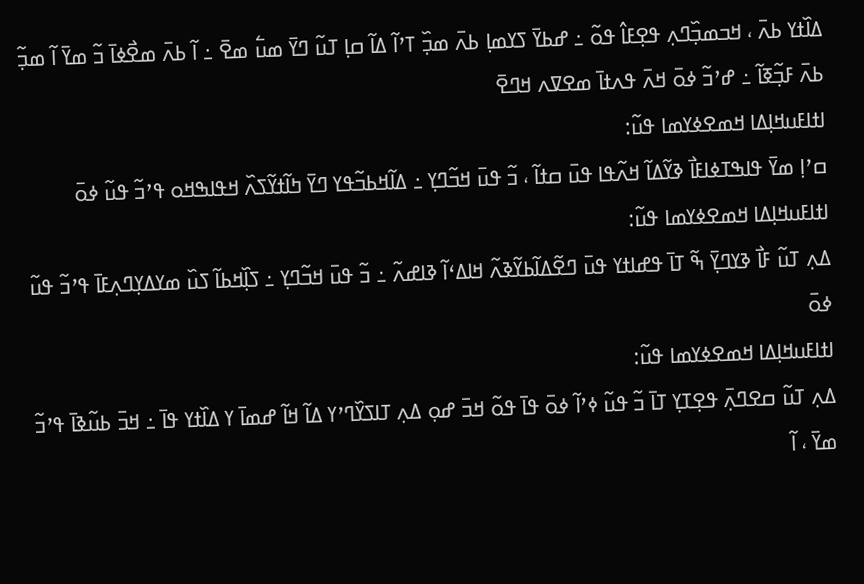ߡߊ߰ߙߌ ߕߍ߫ ، ߞߏߘߏ߲߰ߣߍ߲ ߟߐ߲ߓߊ߮ ߟߋ߬ ߸ ߝߕߌ߫ ߖߌߘߊ߲ ߕߍ߫ ߘߏ߲߰ ߠߴߊ߬ ߡߊ߬ ߛߊ߲ ߠߎ߬ ߣߌ߫ ߘߎ߱ ߘߐ߫ ߸ ߊ߬ ߕߍ߫ ߘߐ߯ߦߊ߫ ߏ߬ ߘߌ߫ ߊ߬ ߘߏ߲߬ ߕߍ߫ ߓߏ߲߬ߧߊ߬ ߸ ߝߴߏ߬ ߦߋ߫ ߞߍ߫ ߟߍߙߊ߫ ߘߐߜߍ ߞߣߐ߫
ߊߙߊߓߎߞߊ߲ߡߊ ߞߘߐߦߌߘߊ ߟߎ߬:
ߛߴߊ߲ ߘߌ߫ ߟߊߒߠߦߊߓߊ߯ ߢߌ߬ߡߊ߬ ߞߍ߬ߟߊ ߟߎ߫ ߛߙߊ߬ ، ߏ߬ ߟߎ߫ ߞߏ߬ߣߌ߲ ߸ ߡߊ߬ߞߕߏ߬ߟߌ ߣߌ߫ ߤߊ߬ߙߌ߬ߖߍ߰ ߞߟߊߒߞߋ ߟߴߏ߬ ߟߎ߬ ߦߋ߫
ߊߙߊߓߎߞߊ߲ߡߊ ߞߘߐߦߌߘߊ ߟߎ߬:
ߡߍ߲ ߠߎ߬ ߓߊ߯ ߢߌߣߌ߲߫ ߒ߬ ߠߊ߫ ߟߝߊߙߌ ߟߎ߫ ߣߐ߬ߡߊ߬ߕߌ߬ߢߍ߬ ߞߊߡߵߊ߬ ߢߊߝߍ߬ ߸ ߏ߬ ߟߎ߫ ߞߏ߬ߣߌ߲ ߸ ߖߊ߲߰ߞߕߊ߬ ߖߎ߰ ߘߌߡߌ߲ߣߍ߲ߓߊ߫ ߟߴߏ߬ ߟߎ߬ ߦߋ߫
ߊߙߊߓߎߞߊ߲ߡߊ ߞߘߐߦߌߘߊ ߟߎ߬:
ߡߍ߲ ߠߎ߬ ߛߐߣߍ߲߫ ߟߐ߲ߠߌ߲ ߠߊ߫ ߏ߬ ߟߎ߬ ߦߴߊ߬ ߦߋ߫ ߟߊ߫ ߟߋ߬ ߞߏ߫ ߝߋ߲ ߡߍ߲ ߠߊߖߌ߰ߣߴߌ ߡߊ߬ ߞߊ߬ ߝߘߊ߫ ߌ ߡߊ߰ߙߌ ߟߊ߫ ߸ ߞߏ߫ ߕߎ߬ߢߊ߫ ߟߴߏ߬ ߘߌ߫ ، ߊ߬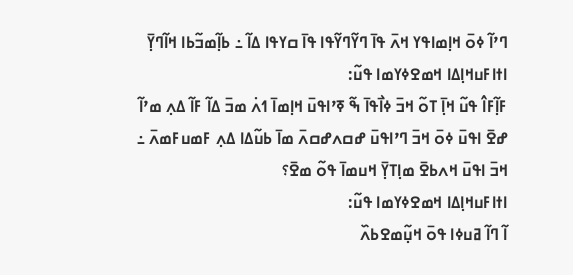ߣߴߊ߬ ߦߋ߫ ߞߊ߲ߘߊߟߌ ߞߍ߫ ߟߊ߫ ߣߌ߬ߣߌ߬ߟߊ ߟߊ߫ ߛߌߟߊ ߡߊ߬ ߸ ߕߊ߲߬ߘߏ߬ߕߊ ߞߊ߬ߣߌ߲߫
ߊߙߊߓߎߞߊ߲ߡߊ ߞߘߐߦߌߘߊ ߟߎ߬:
ߓߊ߲߬ߓߊ߮ ߟߎ߬ ߞߊ߲߫ ߠߋ߬ ߞߏ߫ ߦߊ߯ߟߊ߫ ߒ߬ ߧߴߊߟߎ߫ ߞߊ߲ߘߊ߫ ߗߍ߭ ߘߏ߫ ߡߊ߬ ߓߊ߬ ߡߍ߲ ߘߴߊ߬ ߝߐ߫ ߊߟߎ߫ ߦߋ߫ ߞߏ߫ ߣߴߊߟߎ߫ ߝߛߍߝߛߍ߫ ߘߊ߫ ߕߎ߬ߡߊ ߡߍ߲ ߓߘߎߓߘߍ߫ ߸ ߞߏ߫ ߊߟߎ߫ ߞߍߕߐ߫ ߘߊ߲ߠߌ߲߫ ߞߎߘߊ߫ ߟߋ߬ ߘߐ߫؟
ߊߙߊߓߎߞߊ߲ߡߊ ߞߘߐߦߌߘߊ ߟߎ߬:
ߊ߬ ߣߊ߬ ߥߎߦߊ ߟߋ߫ ߞߎ߲߬ߘߐߕߍ߰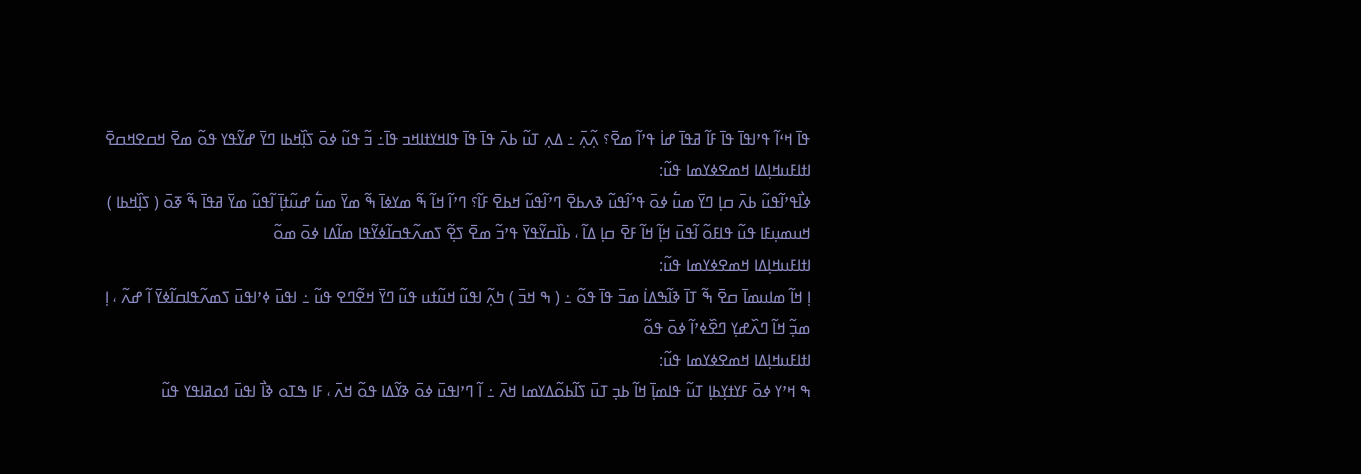ߟߊ߫ ߞߵߊ߬ ߟߴߊߟߊ߫ ߟߊ߫ ߓߊ߬ ߥߟߊ߫ ߝߊ߭ ߟߴߊ߬ ߘߐ߫؟ ߍ߲߬ߍ߲߫ ߸ ߡߍ߲ ߠߎ߬ ߕߍ߫ ߟߊ߫ ߟߊ߫ ߟߊߞߌߙߊߞߏ ߟߊ߫߸ ߏ߬ ߟߎ߬ ߦߋ߫ ߖߊ߲߰ߞߕߊ ߣߌ߫ ߝߌ߬ߟߌ ߟߋ߬ ߘߐ߫ ߞߛߐߞߛߐ߫
ߊߙߊߓߎߞߊ߲ߡߊ ߞߘߐߦߌߘߊ ߟߎ߬:
ߦߊ߯ߟߴߊ߬ߟߎ߬ ߕߍ߫ ߛߊ߲ ߣߌ߫ ߘߎ߱ ߦߋ߫ ߟߴߊ߬ߟߎ߬ ߢߍߕߐ߫ ߣߴߊ߬ߟߎ߬ ߞߕߐ߫ ߓߊ߬؟ ߣߴߊ߬ ߞߊ߬ ߒ߬ ߘߌߦߊ߫ ߒ߬ ߘߌ߫ ߘߎ߱ ߝߎ߬ߙߊ߲߫ ߊ߬ߟߎ߬ ߘߌ߫ ߥߟߊ߫ ߒ߬ ߧߋ߫ ( ߖߊ߲߰ߞߕߊ ) ߞߎߘߎ߲ߓߊ ߟߎ߬ ߟߊߓߋ߬ ߊ߬ߟߎ߫ ߞߊ߲߬ ߞߊ߬ ߓߐ߫ ߛߊ߲ ߡߊ߬ ، ߕߊ߰ߛߌ߬ߟߌ߫ ߟߴߏ߬ ߘߐ߫ ߖߐ߲߬ ߖߘߍ߬ߟߛߊ߬ߦߌ߬ߟߊ ߘߊ߬ߡߊ ߦߋ߫ ߘߋ߬
ߊߙߊߓߎߞߊ߲ߡߊ ߞߘߐߦߌߘߊ ߟߎ߬:
ߊ߲ ߞߊ߬ ߘߊߎߘߊ߫ ߛߐ߫ ߒ߬ ߠߊ߫ ߢߊ߬ߒߡߊ߭ ߘߏ߫ ߟߊ߫ ߟߋ߬ ߸ ( ߒ ߞߏ߫ ) ߤߍ߲߬ ߊߟߎ߬ ߞߎ߬ߙߎ ߟߎ߬ ߣߌ߫ ߞߐ߬ߣߐ ߟߎ߬ ߸ ߊߟߎ߫ ߦߴߊߟߎ߫ ߖߘߍ߬ߟߊߛߊ߬ߦߌ߫ ߊ߬ ߝߍ߬ ، ߊ߲ ߘߏ߲߬ ߞߊ߬ ߣߍ߰ߝߌ߲ ߣߐ߰ߦߴߊ߬ ߦߋ߫ ߟߋ߬
ߊߙߊߓߎߞߊ߲ߡߊ ߞߘߐߦߌߘߊ ߟߎ߬:
ߒ ߞߴߌ ߦߋ߫ ߓߌߙߌ߲ߕߊ߲ ߠߎ߬ ߟߊߘߊ߲߫ ߞߊ߬ ߕߏ߲ ߠߎ߫ ߖߊ߬ߕߋ߬ߡߌߘߊ ߞߍ߫ ߸ ߊ߬ ߣߴߊߟߎ߫ ߦߋ߫ ߢߌ߬ߡߊ ߟߋ߬ ߞߍ߫ ، ߓߊ ߒߠߋ ߢߊ߯ ߊߟߎ߫ ߗߋߥߊߟߌ ߟߎ߬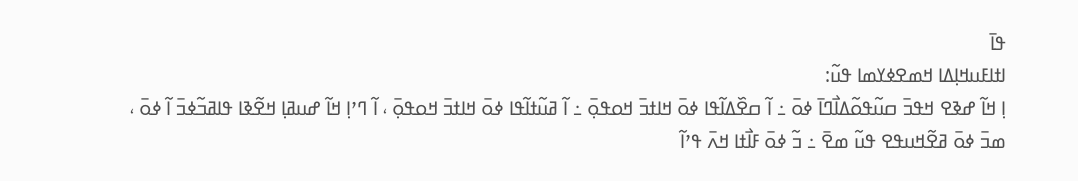ߟߊ߫
ߊߙߊߓߎߞߊ߲ߡߊ ߞߘߐߦߌߘߊ ߟߎ߬:
ߊ߲ ߞߊ߬ ߝߢߐ ߞߟߏ߫ ߛߎ߬ߟߋ߬ߡߊ߯ߣߊ߫ ߦߋ߫ ߸ ߊ߬ ߛߐ߰ߡߊ߬ߟߊ ߦߋ߫ ߞߊߙߏ߫ ߞߋߟߋ߲߫ ߸ ߊ߬ ߥߎ߬ߙߊ߬ߟߊ ߦߋ߫ ߞߊߙߏ߫ ߞߋߟߋ߲߫ ، ߊ߬ ߣߴߊ߲ ߞߊ߬ ߝߎߥߊ߲ ߞߐ߬ߢߊ ߟߊߥߏ߬ߦߏ߫ ߊ߬ ߦߋ߫ ، ߘߏ߫ ߦߋ߫ ߥߐ߬ߞߎߟߐ ߟߎ߬ ߘߐ߫ ߸ ߏ߬ ߦߋ߫ ߓߊ߯ߙߊ ߞߍ߫ ߟߴߊ߬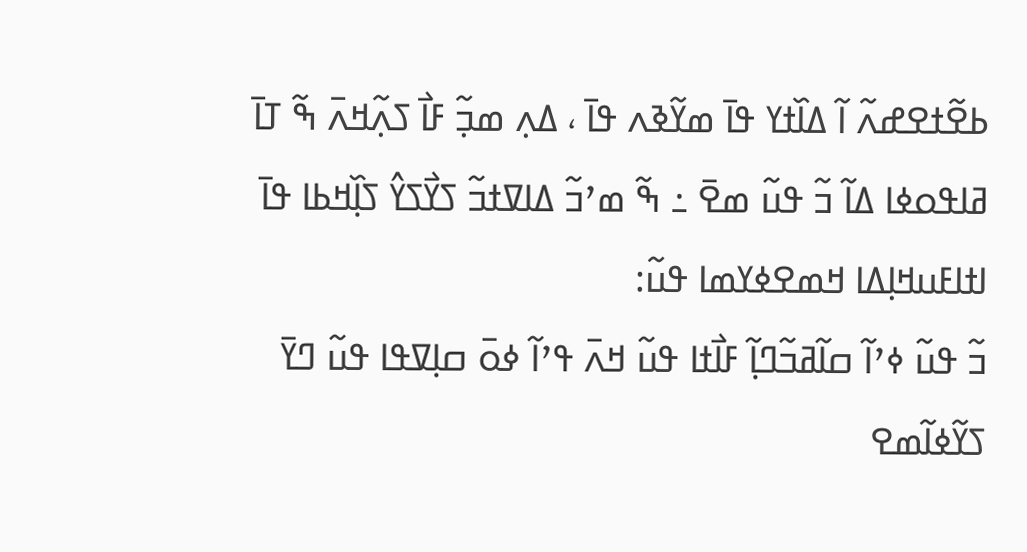ߕߐ߬ߙߐߝߍ߬ ߊ߬ ߡߊ߰ߙߌ ߟߊ߫ ߘߌ߬ߢߍ ߟߊ߫ ، ߡߍ߲ ߘߏ߲߬ ߓߊ߯ ߖߍ߲߬ߞߍ߫ ߒ߬ ߠߊ߫ ߥߊߟߋߦߊ ߡߊ߬ ߏ߬ ߟߎ߬ ߘߐ߫ ߸ ߒ߬ ߘߴߏ߬ ߡߊߜߙߏ߬ ߖߌ߯ߖߌ߮ ߖߊ߲߰ߞߕߊ ߟߊ߫
ߊߙߊߓߎߞߊ߲ߡߊ ߞߘߐߦߌߘߊ ߟߎ߬:
ߏ߬ ߟߎ߬ ߦߴߊ߬ ߛߊ߬ߥߏ߬ߣߊ߲߬ ߓߊ߯ߙߊ ߟߎ߬ ߞߍ߫ ߟߴߊ߬ ߦߋ߫ ߛߊ߲ߜߟߊ ߟߎ߬ ߣߌ߫ ߖߌ߬ߦߊ߬ߘߐ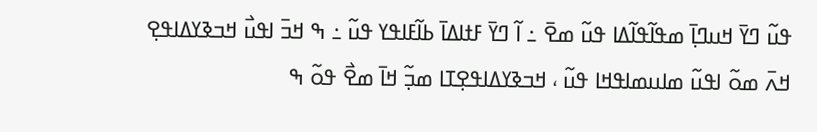ߟߎ߬ ߣߌ߫ ߞߎߣߊ߲߫ ߘߟߊ߬ߟߊ߬ߡߊ ߟߎ߬ ߘߐ߫ ߸ ߊ߬ ߣߌ߫ ߓߙߊߡߊ߫ ߕߊ߬ߓߊߟߌ ߟߎ߬ ߸ ߒ ߞߏ߫ ߊߟߎ߯ ߞߏߢߌߡߊߟߐ߲ ߞߍ߫ ߘߋ߬ ߊߟߎ߬ ߘߊߎߘߊߟߞߊ ߟߎ߬ ، ߞߏߢߌߡߊߟߐ߲ߠߊ ߘߏ߲߬ ߞߊ߫ ߘߐ߯ ߟߋ߬ ߒ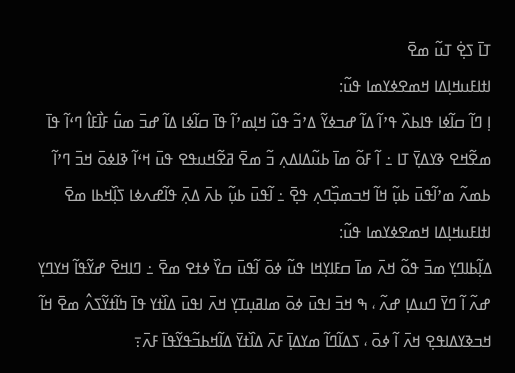ߠߊ߫ ߖߐ߲߭ ߠߎ߬ ߘߐ߫
ߊߙߊߓߎߞߊ߲ߡߊ ߞߘߐߦߌߘߊ ߟߎ߬:
ߊ߲ ߣߊ߬ ߛߊ߬ߦߊ ߟߊߕߍ߰ ߟߴߊ߬ ߡߊ߬ ߝߏߦߌ߬ ߡߴߏ߬ ߟߎ߬ ߞߊ߲ߘߴߊ߬ ߟߊ߫ ߛߊ߬ߦߊ ߡߊ߬ ߝߏ߫ ߘߎ߱ ߓߊ߯ߓߊ߮ ߣߵߊ߬ ߟߊ߫ ߘߐ߬ߞߐ ߢߌߡߌ߲߫ ߠߊ ߸ ߊ߬ ߓߋ߬ ߘߊ߫ ߕߎ߬ߡߊߡߍ߲ ߏ߬ ߘߐ߫ ߥߐ߬ߞߎߟߐ ߟߎ߫ ߞߵߊ߬ ߢߊߦߋ߫ ߞߏ߫ ߣߴߊ߬ ߕߘߍ߬ ߘߴߊ߬ߟߎ߫ ߕߎ߲߬ ߞߊ߬ ߞߏߘߏ߲߰ߣߍ߲ ߟߐ߲߫ ߸ ߊ߬ߟߎ߫ ߕߎ߲߬ ߕߍ߫ ߡߍ߲߫ ߟߊ߬ߝߍߦߊ ߖߊ߲߰ߞߕߊ ߘߐ߫
ߊߙߊߓߎߞߊ߲ߡߊ ߞߘߐߦߌߘߊ ߟߎ߬:
ߡߊ߲߬ߕߊߣߌ߲ ߘߏ߫ ߟߋ߬ ߞߍ߫ ߘߊ߫ ߛߓߊߌ߲ߞߊ ߟߎ߬ ߦߋ߫ ߊ߬ߟߎ߫ ߛߌ߰ ߦߙߐ ߘߐ߫ ߸ ߣߊߞߐ߫ ߝߌ߬ߟߊ߬ ߞߌߣߌ߲ ߝߍ߬ ߊ߬ ߣߌ߫ ߣߎߡߊ߲ ߝߍ߬ ، ߒ ߞߏ߫ ߊߟߎ߫ ߦߋ߫ ߘߊߥߎ߲ߠߌ߲ ߞߍ߫ ߊߟߎ߫ ߡߊ߰ߙߌ ߟߊ߫ ߤߊ߬ߙߌ߬ߖߍ߮ ߘߐ߫ ߞߊ߬ ߞߏߢߌߡߊߟߐ߲ ߞߍ߫ ߊ߬ ߦߋ߫ ، ߖߡߊ߬ߣߊ߬ ߘߌߡߊ߲߫ ߓߍ߫ ߡߊ߰ߙߌ߫ ߡߊ߬ߞߕߏ߬ߟߌ߬ߟߊ߫ ߓߍ߫߹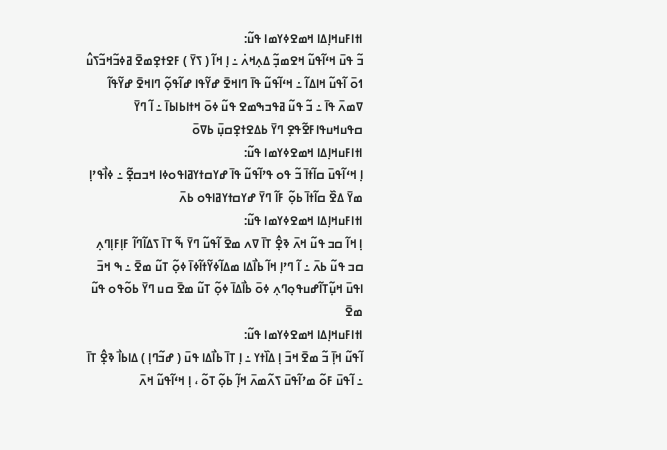ߊߙߊߓߎߞߊ߲ߡߊ ߞߘߐߦߌߘߊ ߟߎ߬:
ߏ߬ ߟߎ߫ ߞߵߊ߬ߟߎ߬ ߞߐߘߏ߲߬ ߡߍ߲ߞߍ߭ ߸ ߊ߲ ߞߊ߬ ( ߖߌ߫ ) ߓߐߙߐ߲ߘߐ߫ ߥߦߏ߬ߞߏ߬ߖߎ߮ ߗߋ߫ ߊ߬ߟߎ߬ ߞߊߡߊ߬ ߸ ߞߵߊ߬ߟߎ߬ ߟߊ߫ ߣߊߞߐ߫ ߝߌ߬ߟߊ ߝߊ߬ߟߋ߲߬ ߣߊߞߐ߫ ߝߌ߬ߟߊ߬ ߜߘߍ߫ ߟߊ߫ ߸ ߏ߬ ߟߎ߬ ߥߟߏߒߘߐ ߟߎ߬ ߦߋ߫ ߞߙߊߕߊߕߊ߫ ߸ ߊ߬ ߣߌ߫ ߛߟߎߞߎߟߊߓߐ߬ߟߐ߲ ߣߌ߫ ߕߡߐߙߐ߲ߛߎ߲߫ ߕߜߋ߫
ߊߙߊߓߎߞߊ߲ߡߊ ߞߘߐߦߌߘߊ ߟߎ߬:
ߊ߲ ߞߵߊ߬ߟߎ߫ ߛߊ߬ߙߊ߫ ߏ߬ ߟߋ ߟߴߊ߬ߟߎ߬ ߟߊ߫ ߝߌߛߙߌߥߊߟߋߦߊ ߞߏߛߐ߲߬ ߸ ߦߊ߯ߟߴߊ߲ ߘߌ߫ ߡߐ߰ ߛߊ߬ߙߊ߫ ߕߋ߲߬ ߓߊ߬ ߣߌ߫ ߝߌߛߙߌߥߊߟߋ ߕߍ߫
ߊߙߊߓߎߞߊ߲ߡߊ ߞߘߐߦߌߘߊ ߟߎ߬:
ߊ߲ ߞߊ߬ ߛߏ ߟߎ߬ ߞߍ߫ ߢߐ߲߮ ߠߊ߫ ߜߍ ߘߐ߫ ߊ߬ߟߎ߬ ߣߌ߫ ߒ߬ ߠߊ߫ ߖߡߊ߬ߣߊ߬ ߓߊ߲ߓߊ߲ߣߍ߲ ߛߏ ߟߎ߬ ߕߍ߫ ߸ ߊ߬ ߣߴߊ߲ ߞߊ߬ ߕߊ߯ߡߊ ߘߡߊ߬ߦߌ߬ߙߊ߬ߦߊ߫ ߦߋ߲߬ ߠߎ߬ ߘߐ߫ ߸ ߒ ߞߏ߫ ߊߟߎ߫ ߞߎ߲߬ߠߊ߬ߝߎߟߋ߲ߣߍ߲ ߦߋ߫ ߕߊ߯ߡߊ߫ ߦߋ߲߬ ߠߎ߬ ߘߐ߫ ߛߎ ߣߌ߫ ߕߋ߬ߟߋ ߟߎ߬ ߘߐ߫
ߊߙߊߓߎߞߊ߲ߡߊ ߞߘߐߦߌߘߊ ߟߎ߬:
ߊ߬ߟߎ߬ ߞߊ߲߫ ߏ߬ ߘߐ߫ ߞߏ߫ ߊ߲ ߡߊ߰ߙߌ ߸ ߊ߲ ߠߊ߫ ߕߊ߯ߡߊ ߟߎ߫ ( ߝߏ߬ߣߊ߲ ) ߡߊߕߊ߯ ߢߐ߲߮ ߠߊ߫ ߸ ߊ߬ߟߎ߫ ߓߋ߬ ߘߴߊ߬ߟߎ߫ ߖߍ߬ߘߍ߫ ߞߊ߲߬ ߕߋ߲߬ ߠߋ߬ ، ߊ߲ ߞߵߊ߬ߟߎ߬ ߞߍ߫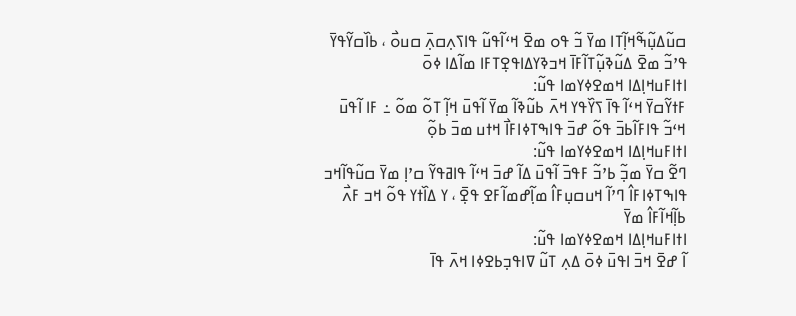ߛߎ߬ߡߎ߲߬ߒ߬ߞߊ߲߬ߠߊ ߘߌ߫ ߏ߬ ߟߋ ߘߐ߫ ߞߵߊ߬ߟߎ߬ ߟߊߖߍ߲ߛߍ߲߫ ߛߎߋ߯ ، ߕߊ߰ߛߌ߬ߟߌ߫ ߟߴߏ߬ ߘߐ߫ ߡߎ߬ߢߎ߲߬ߠߊ߬ߓߊ߫ ߞߏߢߌߡߊߟߐ߲ߠߓߊ ߘߊ߬ߡߊ ߦߋ߫
ߊߙߊߓߎߞߊ߲ߡߊ ߞߘߐߦߌߘߊ ߟߎ߬:
ߓߙߌ߬ߛߌ߫ ߞߵߊ߬ ߟߊ߫ ߖߌ߰ߟߌ ߞߍ߫ ߕߎ߬ߢߊ߬ ߘߌ߫ ߊ߬ߟߎ߫ ߞߊ߲߬ ߠߋ߬ ߘߋ߬ ߸ ߓߊ ߊ߬ߟߎ߫ ߞߵߏ߬ ߟߊߓߊ߬ߕߏ߫ ߟߋ߬ ߝߏ߫ ߟߊߒߠߦߊߓߊ߯ ߞߙߎ ߘߏ߫ ߕߋ߲߬
ߊߙߊߓߎߞߊ߲ߡߊ ߞߘߐߦߌߘߊ ߟߎ߬:
ߣߐ߬ ߛߌ߫ ߘߏ߲߬ ߕߴߏ߬ ߓߟߏ߫ ߊ߬ߟߎ߫ ߡߊ߬ ߝߏ߫ ߞߵߊ߬ ߟߊߥߟߌ߬ ߛߴߊ߲ ߘߌ߫ ߛߎ߬ߟߊ߬ߞߏ ߟߊߒߠߦߊߓߊ߮ ߣߴߊ߬ ߞߎߛߎ߲ߓߊ߮ ߘߊ߲߬ߝߘߊ߬ߓߐ ߟߐ߲߫ ، ߌ ߡߊ߰ߙߌ ߟߋ߬ ߞߏ ߓߍ߯ ߕߊ߲߬ߞߊ߬ߓߊ߮ ߘߌ߫
ߊߙߊߓߎߞߊ߲ߡߊ ߞߘߐߦߌߘߊ ߟߎ߬:
ߊ߬ ߝߐ߫ ߞߏ߫ ߊߟߎ߫ ߦߋ߫ ߡߍ߲ ߠߎ߬ ߜߊߟߏ߲ߕߐߦߊ ߞߍ߫ ߟߊ߫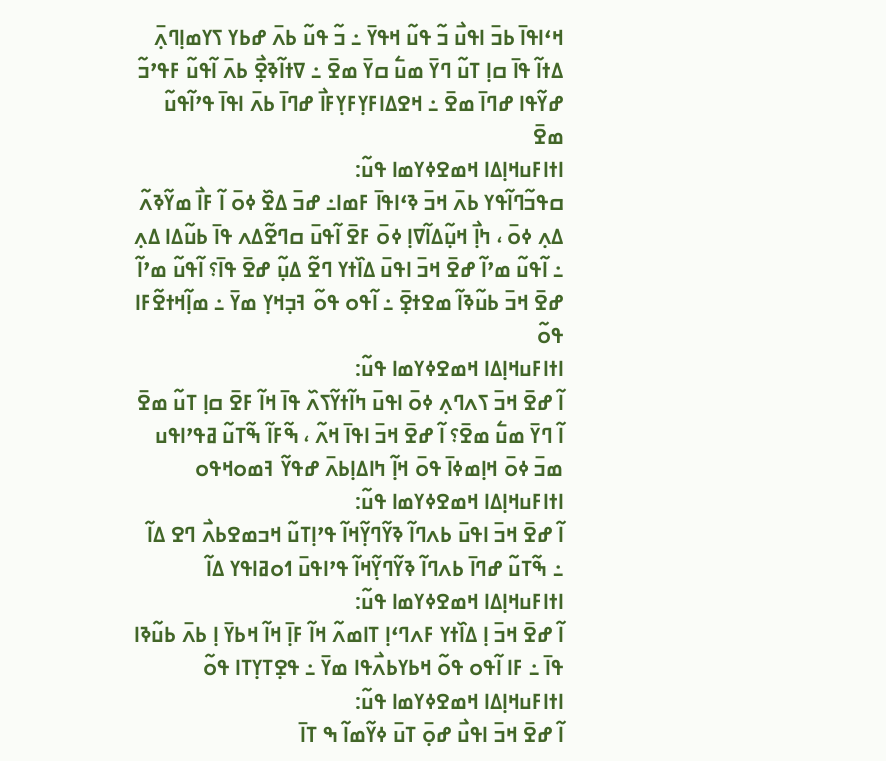ߞߵߊߟߊ߫ ߕߏ߫ ߊߟߎ߯ ߏ߬ ߟߎ߬ ߞߟߌ߫ ߸ ߏ߬ ߟߎ߬ ߕߍ߫ ߝߕߌ ߖߌߘߊ߲ߣߍ߲߫ ߡߙߊ߬ ߟߊ߫ ߛߊ߲ ߠߎ߬ ߣߌ߫ ߘߎ߱ ߛߌ߫ ߘߐ߫ ߸ ߜߙߊ߬ߢߐ߲߯ ߕߍ߫ ߊ߬ߟߎ߬ ߓߟߴߏ߬ ߝߌ߬ߟߊ ߝߣߊ߫ ߘߐ߫ ߸ ߞߐߡߊߓߌ߲ߓߌ߲ߓߊ߯ ߝߣߊ߫ ߕߍ߫ ߊߟߊ߫ ߟߴߊ߬ߟߎ߬ ߘߐ߫
ߊߙߊߓߎߞߊ߲ߡߊ ߞߘߐߦߌߘߊ ߟߎ߬:
ߛߟߏ߬ߣߊ߬ߟߌ ߕߍ߫ ߞߏ߫ ߢߵߊߟߊ߫ ߓߘߊ߸ ߝߏ߫ ߡߐ߰ ߦߋ߫ ߊ߬ ߓߊ߯ ߘߌ߬ߢߍ߬ ߡߍ߲ ߦߋ߫ ، ߤߊ߲߯ ߞߎ߲߬ߡߊ߬ߜߊ߲ ߦߋ߫ ߓߐ߫ ߊ߬ߟߎ߫ ߛߣߐ߬ߡߍ ߟߊ߫ ߕߎ߬ߡߊ ߡߍ߲ ߸ ߊ߬ߟߎ߬ ߘߴߊ߬ ߝߐ߫ ߞߏ߫ ߊߟߎ߫ ߡߊ߰ߙߌ ߣߐ߬ ߡߎ߲߬ ߝߐ߫ ߟߊ߫؟ ߊ߬ߟߎ߬ ߘߴߊ߬ ߝߐ߫ ߞߏ߫ ߕߎ߬ߢߊ߬ ߘߐߙߐ߲߫ ߸ ߊ߬ߟߋ ߟߋ߬ ߔߏ߲ߞߌ߲ ߘߌ߫ ߸ ߘߊ߲߬ߞߙߐ߬ߓߊ ߟߋ߬
ߊߙߊߓߎߞߊ߲ߡߊ ߞߘߐߦߌߘߊ ߟߎ߬:
ߊ߬ ߝߐ߫ ߞߏ߫ ߖߍߣߍ߲ ߦߋ߫ ߊߟߎ߫ ߤߊ߬ߙߌ߬ߖߍ߰ ߟߊ߫ ߞߊ߬ ߓߐ߫ ߛߊ߲ ߠߎ߬ ߘߐ߫ ߊ߬ ߣߌ߫ ߘߎ߱ ߘߐ߫؟ ߊ߬ ߝߐ߫ ߞߏ߫ ߊߟߊ߫ ߞߍ߬ ، ߒ߬ߓߊ߬ ߒ߬ߠߎ߬ ߥߟߴߊߟߎ ߘߏ߫ ߦߋ߫ ߞߊ߲ߘߦߊ߫ ߟߋ߫ ߞߊ߲߬ ߤߊߡߊ߲ߕߍ߫ ߝߟߌ߬ ߔߘߋߞߟߋ
ߊߙߊߓߎߞߊ߲ߡߊ ߞߘߐߦߌߘߊ ߟߎ߬:
ߊ߬ ߝߐ߫ ߞߏ߫ ߊߟߎ߫ ߕߍߣߊ߬ ߢߌ߬ߣߌ߲߬ߞߊ߬ ߟߴߊ߲ߠߎ߬ ߞߏߘߐߕߍ߯ ߣߐ ߡߊ߬ ߸ ߒ߬ߠߎ߬ ߝߣߊ߫ ߕߍߣߊ߬ ߢߌ߬ߣߌ߲߬ߞߊ߬ ߟߴߊߟߎ߫ ߗߋߥߊߟߌ ߡߊ߬
ߊߙߊߓߎߞߊ߲ߡߊ ߞߘߐߦߌߘߊ ߟߎ߬:
ߊ߬ ߝߐ߫ ߞߏ߫ ߊ߲ ߡߊ߰ߙߌ ߓߍߣߵߊ߲ ߠߊߘߍ߬ ߞߊ߬ ߓߊ߲߫ ߞߊ߬ ߞߕߌ߫ ߊ߲ ߕߍ߫ ߕߎ߬ߢߊ ߟߊ߫ ߸ ߓߊ ߊ߬ߟߋ ߟߋ߬ ߞߕߌߕߍ߯ߟߊ ߘߌ߫ ߸ ߟߐ߲ߠߌ߲ߠߊ ߟߋ߬
ߊߙߊߓߎߞߊ߲ߡߊ ߞߘߐߦߌߘߊ ߟߎ߬:
ߊ߬ ߝߐ߫ ߞߏ߫ ߊߟߎ߯ ߝߋ߲߫ ߠߎ߫ ߦߌ߬ߘߊ߬ ߒ ߠߊ߫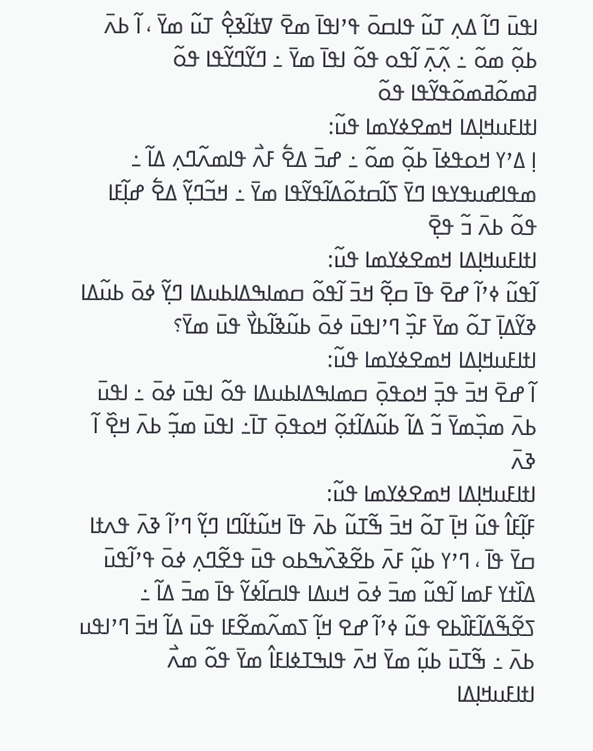ߊߟߎ߫ ߣߊ߬ ߡߍ߲ ߠߎ߬ ߟߊߛߋ߫ ߟߴߊߟߊ߫ ߘߐ߫ ߜߙߊ߬ߢߐ߲߮ ߠߎ߬ ߘߌ߫ ، ߊ߬ ߕߍ߫ ߕߋ߲߬ ߘߋ߬ ߸ ߍ߲߬ߍ߲߫ ߊ߬ߟߋ ߟߋ߬ ߊߟߊ߫ ߘߌ߫ ߸ ߣߌ߬ߣߌ߬ߟߊ ߟߋ߬ ߥߘߋ߬ߥߘߋ߬ߟߌ߬ߟߊ ߟߋ߬
ߊߙߊߓߎߞߊ߲ߡߊ ߞߘߐߦߌߘߊ ߟߎ߬:
ߊ߲ ߡߴߌ ߞߋߟߦߊ߫ ߕߋ߲߬ ߘߋ߬ ߸ ߝߏ߫ ߡߐ߱ ߓߍ߯ ߟߊߘߍ߬ߣߍ߲ ߡߊ߬ ߸ ߘߟߊߝߎߟߌߟߊ ߣߌ߫ ߖߊ߬ߛߙߋ߬ߡߊ߬ߟߌ߬ߟߊ ߘߌ߫ ߸ ߞߏ߬ߣߌ߲߬ ߡߐ߱ ߝߊ߲߬ߓߊ ߟߋ߬ ߕߍ߫ ߏ߬ ߟߐ߲߫
ߊߙߊߓߎߞߊ߲ߡߊ ߞߘߐߦߌߘߊ ߟߎ߬:
ߊ߬ߟߎ߬ ߦߴߊ߬ ߝߐ߫ ߟߊ߫ ߛߐ߲߬ ߞߏ߫ ߊ߬ߟߋ߬ ߛߘߊߒߡߊߕߎߡߊ ߣߌ߲߬ ߦߋ߫ ߕߎ߬ߡߊ ߢߌ߬ߡߊ߲߫ ߠߋ߬ ߘߌ߫ ߓߏ߲߰ ߣߴߊߟߎ߫ ߦߋ߫ ߕߎ߬ߢߊ߬ߕߌ߯ ߟߎ߫ ߘߌ߫؟
ߊߙߊߓߎߞߊ߲ߡߊ ߞߘߐߦߌߘߊ ߟߎ߬:
ߊ߬ ߝߐ߫ ߞߏ߫ ߟߏ߲߫ ߞߋߟߋ߲߫ ߛߘߊߒߡߊߕߎߡߊ ߟߋ߬ ߊߟߎ߫ ߦߋ߫ ߸ ߊߟߎ߫ ߕߍ߫ ߘߏ߲߰ߘߌ߫ ߏ߬ ߡߊ߬ ߕߎ߬ߡߊ߬ߙߋ߲߬ ߞߋߟߋ߲߫ ߠߊ߫߸ ߊߟߎ߫ ߘߏ߲߬ ߕߍ߫ ߞߐ߲߰ ߊ߬ ߢߍ߫
ߊߙߊߓߎߞߊ߲ߡߊ ߞߘߐߦߌߘߊ ߟߎ߬:
ߓߊ߲߬ߓߊ߮ ߟߎ߬ ߞߊ߲߫ ߠߋ߬ ߞߏ߫ ߒ߬ߠߎ߬ ߕߍ߫ ߟߊ߫ ߞߎ߬ߙߊ߬ߣߊ ߣߌ߲߬ ߣߴߊ߬ ߢߍ߫ ߟߍߙߊ ߛߌ߫ ߟߊ߫ ، ߣߴߌ ߕߎ߲߬ ߓߍ߫ ߕߐ߬ߢߍ߰ߒߕߋ ߟߎ߫ ߟߐ߬ߣߍ߲ ߦߋ߫ ߟߴߊ߬ߟߎ߫ ߡߊ߰ߙߌ ߓߘߊ ߊ߬ߟߎ߬ ߘߏ߫ ߦߋ߫ ߞߎߡߊ ߟߊߛߊ߬ߦߌ߬ ߟߊ߫ ߘߏ߫ ߡߊ߬ ߸ ߖߐ߬ߒ߬ߡߊ߬ߓߊ߰ߕߐ ߟߎ߬ ߦߴߊ߬ ߝߐ ߞߊ߲߬ ߖߘߍ߬ߘߐ߬ߓߊ ߟߎ߫ ߡߊ߬ ߞߏ߫ ߣߴߊߟߎ ߕߍ߫ ߸ ߒ߬ߠߎ߫ ߕߎ߲߬ ߘߌ߫ ߞߍ߫ ߟߊߒߠߦߊߓߊ߮ ߘߌ߫ ߟߋ߬ ߘߍ߯
ߊߙߊߓߎߞߊ߲ߡߊ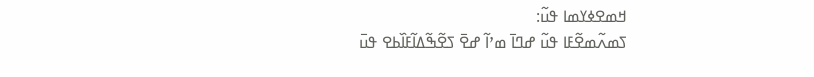ߞߘߐߦߌߘߊ ߟߎ߬:
ߖߘߍ߬ߘߐ߬ߓߊ ߟߎ߬ ߝߣߊ߫ ߘߴߊ߬ ߝߐ߫ ߖߐ߬ߒ߬ߡߊ߬ߓߊ߰ߕߐ ߟߎ߫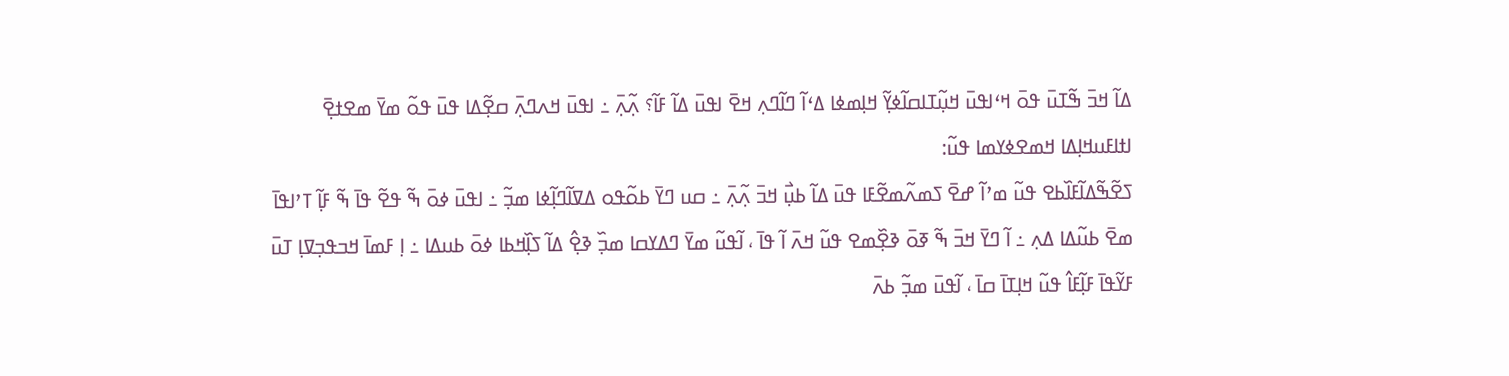ߡߊ߬ ߞߏ߫ ߒ߬ߠߎ߫ ߟߋ߫ ߞߵߊߟߎ߫ ߞߎ߲߬ߠߊߛߊ߬ߦߌ߲߬ ߞߊ߲ߘߦߊ ߡߵߊ߬ ߣߊ߬ߣߍ߲ ߞߐ߫ ߊߟߎ߫ ߡߊ߬ ߓߊ߬؟ ߍ߲߬ߍ߲߫ ߸ ߊߟߎ߫ ߞߍߣߍ߲߫ ߛߐ߲߬ߡߊ ߟߎ߫ ߟߋ߬ ߘߌ߫ ߘߐߙߐ߲߫
ߊߙߊߓߎߞߊ߲ߡߊ ߞߘߐߦߌߘߊ ߟߎ߬:
ߖߐ߬ߒ߬ߡߊ߬ߓߊ߰ߕߐ ߟߎ߬ ߘߴߊ߬ ߝߐ߫ ߖߘߍ߬ߘߐ߬ߓߊ ߟߎ߫ ߡߊ߬ ߕߎ߲߯ ߞߏ߫ ߍ߲߬ߍ߲߫ ߸ ߛߎ ߣߌ߫ ߕߋ߬ߟߋ ߡߜߊ߬ߣߊ߲߬ߦߊ ߘߏ߲߬ ߸ ߊߟߎ߫ ߦߋ߫ ߒ߬ ߟߐ߬ ߟߊ߫ ߒ߬ ߓߊ߲߬ ߠߴߊߟߊ߫ ߘߐ߫ ߕߎ߬ߡߊ ߡߍ߲ ߸ ߊ߬ ߣߌ߫ ߞߏ߫ ߒ߬ ߧߋ߫ ߢߐ߲߰ߘߐ ߟߎ߬ ߞߍ߫ ߊ߬ ߟߊ߫ ، ߊ߬ߟߎ߬ ߘߌ߫ ߣߡߌߛߊ ߘߏ߲߰ ߢߐ߲߮ ߡߊ߬ ߖߊ߲߰ߞߕߊ ߦߋ߫ ߕߎߡߊ ߸ ߊ߲ ߓߘߊ߫ ߞߏߟߏ߲ߜߊ߲ ߠߎ߫ ߓߌ߬ߟߊ߫ ߓߊ߲߬ߓߊ߮ ߟߎ߬ ߞߊ߲ߠߊ߫ ߛߊ߫ ، ߊ߬ߟߎ߫ ߘߏ߲߬ ߕߍ߫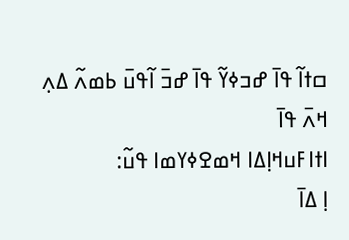ߛߙߊ߬ ߟߊ߫ ߝߏߦߌ߬ ߟߊ߫ ߝߏ߫ ߊ߬ߟߎ߫ ߕߘߍ߬ ߡߍ߲ ߞߍ߫ ߟߊ߫
ߊߙߊߓߎߞߊ߲ߡߊ ߞߘߐߦߌߘߊ ߟߎ߬:
ߊ߲ ߡߊ߫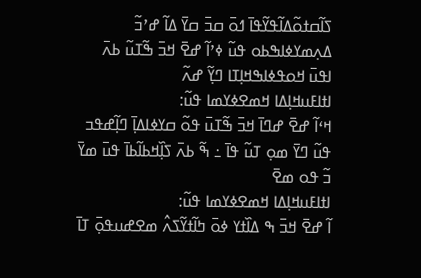ߖߊ߬ߛߙߋ߬ߡߊ߬ߟߌ߬ߟߊ߫ ߗߋ߫ ߛߏ߫ ߛߌ߫ ߡߊ߬ ߝߴߏ߬ ߡߍ߲ߘߌߦߊߒߕߋ ߟߎ߬ ߦߴߊ߬ ߝߐ߫ ߞߏ߫ ߒ߬ߠߎ߬ ߕߍ߫ ߊߟߎ߫ ߞߋߟߦߊߒߞߊ߲ߠߊ ߣߌ߲߬ ߝߍ߬
ߊߙߊߓߎߞߊ߲ߡߊ ߞߘߐߦߌߘߊ ߟߎ߬:
ߞߵߊ߬ ߝߐ߫ ߝߣߊ߫ ߞߏ߫ ߒ߬ߠߎ߫ ߟߋ߬ ߛߌߦߊߡߊ߲߫ ߣߊ߲߬ߝߟߏ ߟߎ߬ ߣߌ߫ ߘߋ߲ ߠߎ߬ ߟߊ߫ ߸ ߒ߬ ߕߍ߫ ߖߊ߲߰ߞߕߊ߬ߕߊ߫ ߟߎ߫ ߘߌ߫ ߏ߬ ߟߋ ߘߐ߫
ߊߙߊߓߎߞߊ߲ߡߊ ߞߘߐߦߌߘߊ ߟߎ߬:
ߊ߬ ߝߐ߫ ߞߏ߫ ߒ ߡߊ߰ߙߌ ߦߋ߫ ߤߊ߬ߙߌ߬ߖߍ߮ ߘߐߝߎߟߋ߲߫ ߠߊ߫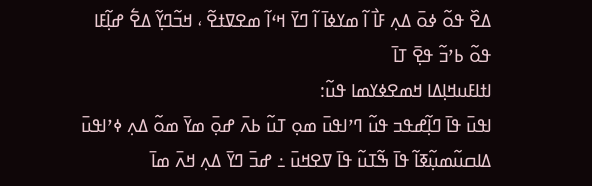ߡߐ߰ ߟߋ߬ ߦߋ߫ ߡߍ߲ ߓߊ߯ ߊ߬ ߘߌߦߊ߫ ߊ߬ ߣߌ߫ ߞߵߊ߬ ߘߐߜߙߐ߬ ، ߞߏ߬ߣߌ߲߬ ߡߐ߱ ߝߊ߲߬ߓߊ ߟߋ߬ ߕߴߏ߬ ߟߐ߲߫ ߠߊ߫
ߊߙߊߓߎߞߊ߲ߡߊ ߞߘߐߦߌߘߊ ߟߎ߬:
ߊߟߎ߫ ߟߊ߫ ߣߊ߲߬ߝߟߏ ߟߎ߬ ߣߴߊߟߎ߫ ߘߋ߲ ߠߎ߬ ߕߍ߫ ߝߋ߲߫ ߘߌ߫ ߘߋ߬ ߡߍ߲ ߦߴߊߟߎ߫ ߡߊߛߎ߬ߘߎ߲߬ߧߊ߬ ߟߊ߫ ߒ߬ߠߎ߬ ߟߊ߫ ߜߐߞߎ߫ ߸ ߝߏ߫ ߣߌ߫ ߡߍ߲ ߞߍ߫ ߘߊ߫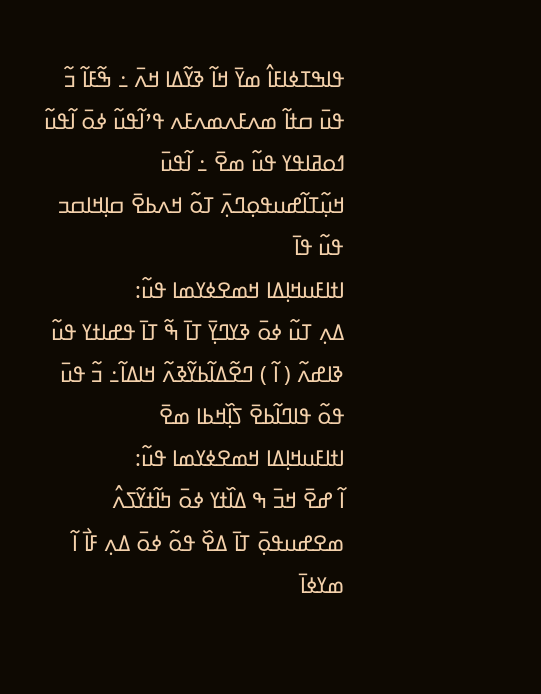ߟߊߒߠߦߊߓߊ߮ ߘߌ߫ ߞߊ߬ ߢߌ߬ߡߊ ߞߍ߫ ߸ ߒ߬ߓߊ߬ ߏ߬ ߟߎ߫ ߛߙߊ߬ ߘߍߓߍߘߍߓߍ ߟߴߊ߬ߟߎ߬ ߦߋ߫ ߊ߬ߟߎ߬ ߗߋߥߊߟߌ ߟߎ߬ ߘߐ߫ ߸ ߊ߬ߟߎ߫ ߞߎ߲߬ߠߊ߬ߝߎߟߋ߲ߣߍ߲߫ ߠߋ߬ ߞߍߕߐ߫ ߛߊ߲ߞߊߛߏ ߟߎ߬ ߟߊ߫
ߊߙߊߓߎߞߊ߲ߡߊ ߞߘߐߦߌߘߊ ߟߎ߬:
ߡߍ߲ ߠߎ߬ ߦߋ߫ ߢߌߣߌ߲߫ ߠߊ߫ ߒ߬ ߠߊ߫ ߟߝߊߙߌ ߟߎ߬ ߢߊߝߍ߬ ( ߊ߬ ) ߣߐ߬ߡߊ߬ߕߌ߬ߢߍ߬ ߞߊߡߊ߬߸ ߏ߬ ߟߎ߫ ߟߋ߬ ߟߊߣߊ߬ߕߐ߫ ߖߊ߲߰ߞߕߊ ߘߐ߫
ߊߙߊߓߎߞߊ߲ߡߊ ߞߘߐߦߌߘߊ ߟߎ߬:
ߊ߬ ߝߐ߫ ߞߏ߫ ߒ ߡߊ߰ߙߌ ߦߋ߫ ߤߊ߬ߙߌ߬ߖߍ߮ ߘߐߝߎߟߋ߲߫ ߠߊ߫ ߡߐ߰ ߟߋ߬ ߦߋ߫ ߡߍ߲ ߓߊ߯ ߊ߬ ߘߌߦߊ߫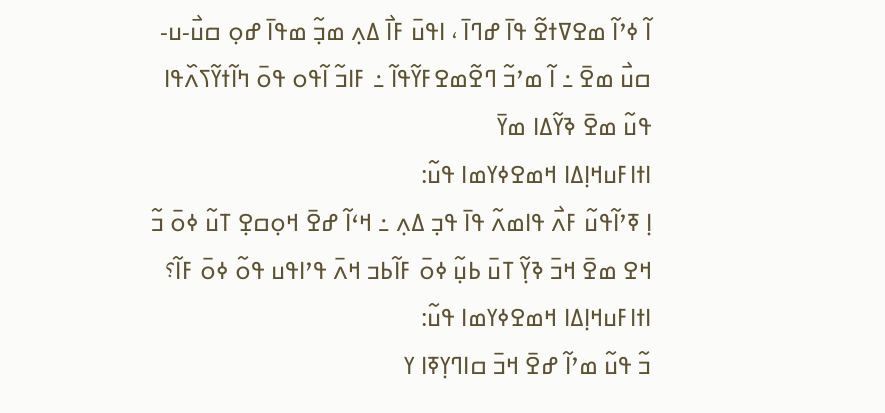ߊ߬ ߦߴߊ߬ ߘߐߜߙߐ߬ ߟߊ߫ ߝߣߊ߫ ، ߊߟߎ߫ ߓߊ߯ ߡߍ߲ ߘߏ߲߬ ߘߟߊ߫ ߝߋ߲ ߛߎ߯-ߎ-ߛߎ߯ ߘߐ߫ ߸ ߊ߬ ߘߴߏ߬ ߣߐ߬ߘߐߓߌ߬ߟߊ߬ ߸ ߓߊߏ߬ ߊ߬ߟߋ ߟߋ߫ ߤߊ߬ߙߌ߬ߖߍ߰ߟߊ ߟߎ߬ ߘߐ߫ ߢߌ߬ߡߊ ߘߌ߫
ߊߙߊߓߎߞߊ߲ߡߊ ߞߘߐߦߌߘߊ ߟߎ߬:
ߊ߲ ߧߴߊ߬ߟߎ߬ ߓߍ߯ ߟߊߘߍ߬ ߟߊ߫ ߟߏ߲ ߡߍ߲ ߸ ߞߵߊ߬ ߝߐ߫ ߞߋ߲ߛߐ߲ ߠߎ߬ ߦߋ߫ ߏ߬ ߞߐ ߘߐ߫ ߞߏ߫ ߢߌ߲߬ ߠߎ߫ ߕߎ߲߬ ߦߋ߫ ߓߊ߬ߕߏ ߞߍ߫ ߟߴߊߟߎ ߟߋ߬ ߦߋ߫ ߓߊ߬؟
ߊߙߊߓߎߞߊ߲ߡߊ ߞߘߐߦߌߘߊ ߟߎ߬:
ߏ߬ ߟߎ߬ ߘߴߊ߬ ߝߐ߫ ߞߏ߫ ߛߊߣߌ߲ߧߊ ߌ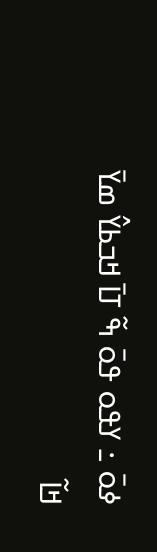ߦߋ߫ ߸ ߌߟߋ ߟߋ߫ ߒ߬ ߠߊ߫ ߞߏߕߌ߮ ߘߌ߫ ߞߊ߬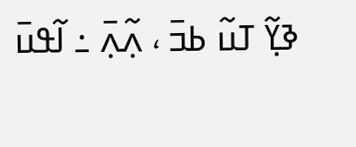ߢߌ߲߬ ߠߎ߬ ߕߏ߫ ، ߍ߲߬ߍ߲߫ ߸ ߊ߬ߟߎ߫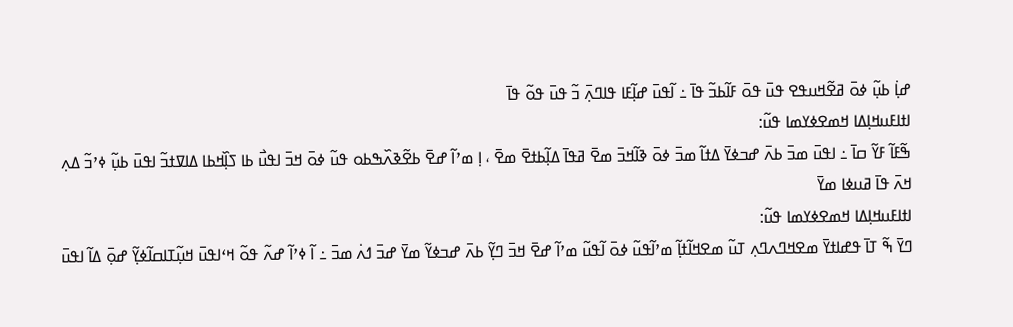ߝߊ߲߭ ߕߎ߲߬ ߦߋ߫ ߥߐ߬ߞߎߟߐ ߟߎ߫ ߟߋ߫ ߓߊ߬ߕߏ߬ ߟߊ߫ ߸ ߊ߬ߟߎ߫ ߝߊ߲߬ߓߊ ߟߊߣߍ߲߫ ߏ߬ ߟߎ߫ ߟߋ߬ ߟߊ߫
ߊߙߊߓߎߞߊ߲ߡߊ ߞߘߐߦߌߘߊ ߟߎ߬:
ߒ߬ߓߊ߬ ߓߌ߬ ߛߊ߫ ߸ ߊߟߎ߫ ߘߏ߫ ߕߍ߫ ߝߏߦߌ߫ ߡߙߊ߬ ߘߏ߫ ߦߋ߫ ߢߊ߬ߞߏ߫ ߘߐ߫ ߥߟߊ߫ ߡߊ߲߬ߕߙߐ߫ ߘߐ߫ ، ߊ߲ ߘߴߊ߬ ߝߐ߫ ߕߐ߬ߢߍ߰ߒߕߋ ߟߎ߬ ߦߋ߫ ߞߏ߫ ߊߟߎ߯ ߕߊ ߖߊ߲߰ߞߕߊ ߡߊߜߙߏ߬ ߊߟߎ߫ ߕߎ߲߬ ߦߴߏ߬ ߡߍ߲ ߞߍ߫ ߟߊ߫ ߥߎߦߊ ߘߌ߫
ߊߙߊߓߎߞߊ߲ߡߊ ߞߘߐߦߌߘߊ ߟߎ߬:
ߣߌ߫ ߒ߬ ߠߊ߫ ߟߝߊߙߌ߫ ߘߐߞߣߍߣߍ߲ ߠߎ߬ ߘߐߞߊ߬ߙߊ߲߬ ߘߴߊ߬ߟߎ߬ ߦߋ߫ ߊ߬ߟߎ߬ ߘߴߊ߬ ߝߐ߫ ߞߏ߫ ߣߌ߲߬ ߕߍ߫ ߝߏߦߌ߬ ߘߌ߫ ߝߏ߫ ߗߍ߭ ߘߏ߫ ߸ ߊ߬ ߦߴߊ߬ ߝߍ߬ ߟߋ߬ ߞߵߊߟߎ߫ ߞߎ߲߬ߠߊߛߊ߬ߦߌ߲߬ ߝߋ߲߫ ߡߊ߬ ߊߟߎ߫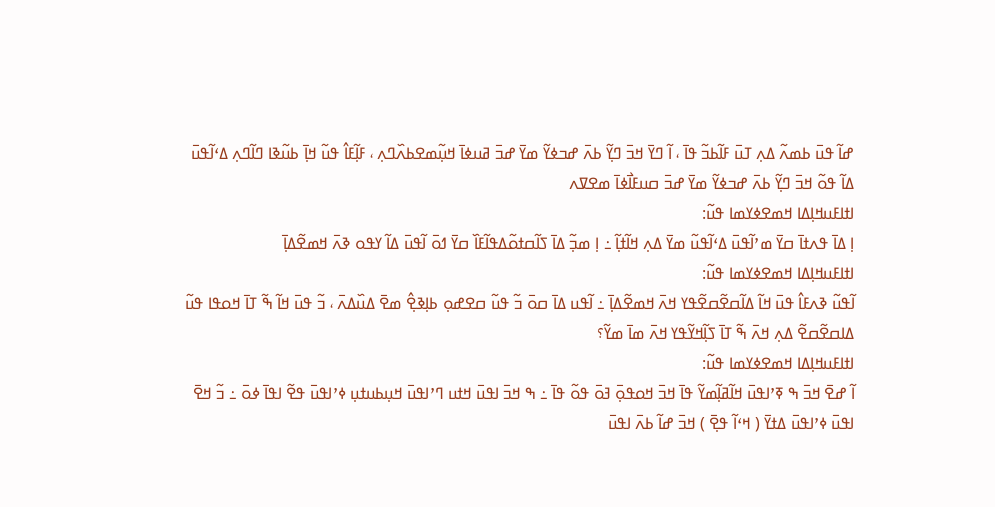ߝߊ߬ ߟߎ߫ ߕߘߍ߬ ߡߍ߲ ߠߎ߫ ߓߊ߬ߕߏ߬ ߟߊ߫ ، ߊ߬ ߣߌ߫ ߞߏ߫ ߣߌ߲߬ ߕߍ߫ ߝߏߦߌ߬ ߘߌ߫ ߝߏ߫ ߥߎߦߊ߫ ߞߎ߲߬ߘߐߕߍ߰ߣߍ߲ ، ߓߊ߲߬ߓߊ߮ ߟߎ߬ ߞߊ߲߫ ߕߎ߬ߢߊ ߣߊ߬ߣߍ߲ ߡߵߊ߬ߟߎ߫ ߡߊ߬ ߟߋ߬ ߞߏ߫ ߣߌ߲߬ ߕߍ߫ ߝߏߦߌ߬ ߘߌ߫ ߝߏ߫ ߛߎߓߊ߯ߦߊ߫ ߘߐߜߍ
ߊߙߊߓߎߞߊ߲ߡߊ ߞߘߐߦߌߘߊ ߟߎ߬:
ߊ߲ ߡߊ߫ ߟߍߙߊ߫ ߛߌ߫ ߘߴߊ߬ߟߎ߫ ߡߵߊ߬ߟߎ߬ ߘߌ߫ ߡߍ߲ ߞߊ߬ߙߊ߲߬ ߸ ߊ߲ ߘߏ߲߬ ߡߊ߫ ߖߊ߬ߛߙߋ߬ߡߟߊ߬ߓߊ߰ ߛߌ߫ ߗߋ߫ ߊ߬ߟߎ߫ ߡߊ߬ ߌߟߋ ߢߍ߫ ߞߘߐ߬ߡߊ߲߫
ߊߙߊߓߎߞߊ߲ߡߊ ߞߘߐߦߌߘߊ ߟߎ߬:
ߊ߬ߟߎ߬ ߢߍߓߊ߮ ߟߎ߫ ߞߊ߬ ߡߊ߬ߛߐ߬ߛߐ߬ߟߌ ߞߍ߫ ߞߘߐ߬ߡߊ߲߫ ߸ ߊ߬ߟߎ ߡߊ߫ ߛߋ߫ ߏ߬ ߟߎ߬ ߛߐߝߋ߲ ߕߊ߲ߢߐ߲߮ ߘߐ߫ ߡߎ߰ߡߍ߫ ، ߏ߬ ߟߎ߫ ߞߊ߬ ߒ߬ ߠߊ߫ ߞߋߟߊ ߟߎ߬ ߡߊߛߐ߬ߛߐ߬ ߡߍ߲ ߞߍ߫ ߒ߬ ߠߊ߫ ߖߊ߲߬ߞߌ߬ߟߌ ߞߍ߫ ߘߊ߫ ߘߌ߬؟
ߊߙߊߓߎߞߊ߲ߡߊ ߞߘߐߦߌߘߊ ߟߎ߬:
ߊ߬ ߝߐ߫ ߞߏ߫ ߒ ߧߴߊߟߎ߫ ߞߊ߬ߥߊ߲߬ߘߌ߬ ߟߊ߫ ߞߏ߫ ߞߋߟߋ߲߫ ߔߋ߫ ߟߋ߬ ߟߊ߫ ߸ ߒ ߞߏ߫ ߊߟߎ߫ ߞߙߎ ߣߴߊߟߎ߫ ߞߎ߲ߕߎߙߎ߲ ߦߴߊߟߎ߫ ߟߐ߬ ߊߟߊ߫ ߦߋ߫ ߸ ߏ߬ ߞߐ߫ ߊߟߎ߫ ߦߴߊߟߎ߫ ߡߙߌ߫ ( ߞߵߊ߬ ߟߐ߲߫ ) ߞߏ߫ ߝߊ߬ ߕߍ߫ ߊߟߎ߫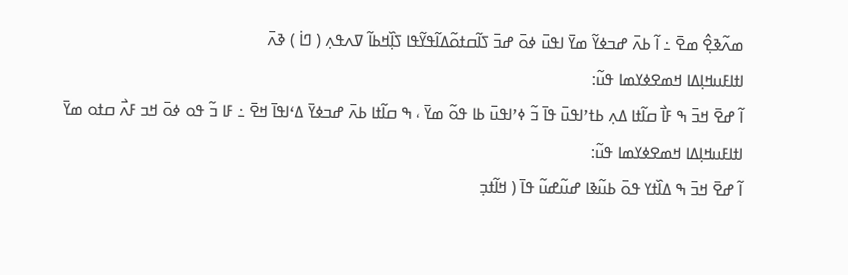ߘߍ߬ߢߐ߲߮ ߘߐ߫ ߸ ߊ߬ ߕߍ߫ ߝߏߦߌ߬ ߘߌ߫ ߊߟߎ߫ ߦߋ߫ ߝߏ߫ ߖߊ߬ߛߙߋ߬ߡߊ߬ߟߌ߬ߟߊ ߖߊ߲߰ߞߕߊ߬ ߜߍߟߍ߲ ( ߣߊ߭ ) ߢߍ߫
ߊߙߊߓߎߞߊ߲ߡߊ ߞߘߐߦߌߘߊ ߟߎ߬:
ߊ߬ ߝߐ߫ ߞߏ߫ ߒ ߓߊ߯ ߛߊ߬ߙߊ ߡߍ߲ ߕߙߴߊߟߎ߫ ߟߊ߫ ߏ߬ ߦߴߊߟߎ߫ ߕߊ ߟߋ߬ ߘߌ߫ ، ߒ ߛߊ߬ߙߊ ߕߍ߫ ߝߏߦߌ߫ ߡߵߊߟߊ߫ ߞߐ߫ ߸ ߓߊ ߏ߬ ߟߋ ߦߋ߫ ߞߏ ߓߍ߯ ߛߙߋ ߘߌ߫
ߊߙߊߓߎߞߊ߲ߡߊ ߞߘߐߦߌߘߊ ߟߎ߬:
ߊ߬ ߝߐ߫ ߞߏ߫ ߒ ߡߊ߰ߙߌ ߟߋ߫ ߕߎ߬ߢߊ ߝߎ߬ߝߎ߬ ߟߊ߫ ( ߞߊ߬ߙߏ߲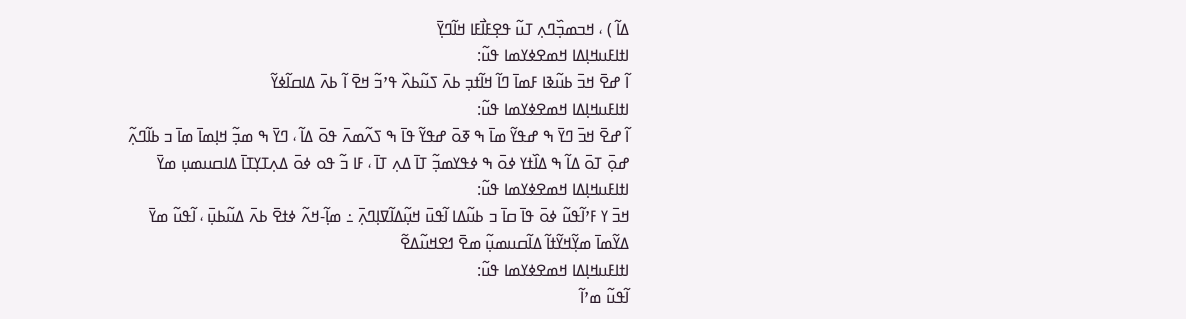ߡߊ߬ ) ، ߞߏߘߏ߲߰ߣߍ߲ ߠߎ߬ ߟߐ߲ߓߊ߯ߓߊ ߞߊ߬ߣߌ߲߫
ߊߙߊߓߎߞߊ߲ߡߊ ߞߘߐߦߌߘߊ ߟߎ߬:
ߊ߬ ߝߐ߫ ߞߏ߫ ߕߎ߬ߢߊ ߓߘߊ߫ ߣߊ߬ ߞߊ߬ߙߏ߲ ߕߍ߫ ߖߎ߬ߕߍ߰ ߟߴߏ߬ ߞߐ߫ ߊ߬ ߕߍ߫ ߡߊߛߊ߬ߦߌ߬
ߊߙߊߓߎߞߊ߲ߡߊ ߞߘߐߦߌߘߊ ߟߎ߬:
ߊ߬ ߝߐ߫ ߞߏ߫ ߣߌ߫ ߒ ߝߟߌ߬ ߘߊ߫ ߒ ߧߋ߫ ߝߟߌ߬ ߟߊ߫ ߒ ߖߍ߬ߘߍ߫ ߟߋ߫ ߡߊ߬ ، ߣߌ߫ ߒ ߘߏ߲߬ ߞߊ߲ߘߊ߫ ߘߊ߫ ߏ ߕߊ߬ߣߍ߲߬ ߝߋ߲߫ ߠߋ߫ ߡߊ߬ ߒ ߡߊ߰ߙߌ ߦߋ߫ ߒ ߦߟߌߘߏ߲߬ ߠߊ߫ ߡߍ߲ ߠߊ߫ ، ߓߊ ߏ߬ ߟߋ ߦߋ߫ ߡߍ߲ߠߌ߲ߠߊ߫ ߡߊߛߎߘߎ߲ ߘߌ߫
ߊߙߊߓߎߞߊ߲ߡߊ ߞߘߐߦߌߘߊ ߟߎ߬:
ߞߏ߫ ߌ ߓߴߊ߬ߟߎ߬ ߦߋ߫ ߟߊ߫ ߛߊ߫ ߏ ߕߎ߬ߡߊ ߊ߬ߟߎ߫ ߞߎ߲߬ߡߊ߬ߜߊ߲ߣߍ߲߫ ߸ ߘߊ߲߬-ߞߍ߬ ߦߙߐ߫ ߕߍ߫ ߡߎ߬ߕߎ߲߫ ، ߊ߬ߟߎ߬ ߘߌ߫ ߡߌ߬ߘߊ߫ ߘߌ߲߬ߞߌ߬ߙߊ߬ ߡߊ߬ߛߎߘߎ߲߬ ߘߐ߫ ߗߐߞߎ߬ߡߐ߬
ߊߙߊߓߎߞߊ߲ߡߊ ߞߘߐߦߌߘߊ ߟߎ߬:
ߊ߬ߟߎ߬ ߘߴߊ߬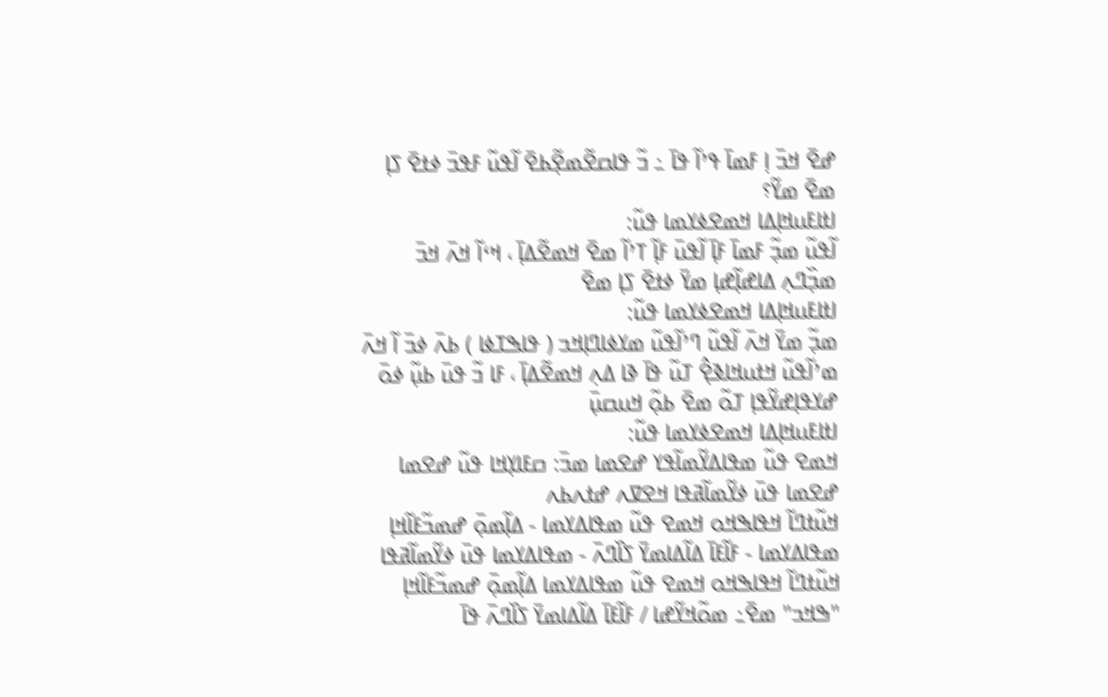ߝߐ߫ ߞߏ߫ ߊ߲ ߓߘߊ߫ ߟߴߊ߬ ߟߊ߫ ߸ ߏ߬ ߟߊߛߐ߬ߘߐ߲߬ߕߐ߫ ߊ߬ߟߎ߬ ߓߟߏ߫ ߦߙߐ߫ ߖߊ߲ ߘߐ߫ ߘߌ߬؟
ߊߙߊߓߎߞߊ߲ߡߊ ߞߘߐߦߌߘߊ ߟߎ߬:
ߊ߬ߟߎ߬ ߘߏ߲߬ ߓߘߊ߫ ߓߊ߲߫ ߊ߬ߟߎ߫ ߓߊ߲߬ ߠߴߊ߬ ߘߐ߫ ߞߘߐ߬ߡߊ߲߫ ، ߞߵߊ߬ ߞߍ߫ ߞߏ߫ ߘߏ߲߰ߣߍ߲ ߡߊߝߊ߲߬ߝߊ߲ ߘߌ߫ ߦߙߐ߫ ߖߊ߲ ߘߐ߫
ߊߙߊߓߎߞߊ߲ߡߊ ߞߘߐߦߌߘߊ ߟߎ߬:
ߘߏ߲߬ ߘߌ߫ ߞߍ߫ ߊ߬ߟߎ߬ ߣߴߊ߬ߟߎ߬ ߘߌߦߊߣߊ߲ߞߏ ( ߟߊߒߠߦߊ ) ߕߍ߫ ߦߏ߫ ߊ߬ ߞߍ߫ ߘߴߊ߬ߟߎ߬ ߞߙߎߞߊߢߐ߲߮ ߠߎ߬ ߟߊ߫ ߢߊ ߡߍ߲ ߞߘߐ߬ߡߊ߲߫ ، ߓߊ ߏ߬ ߟߎ߫ ߕߎ߲߬ ߦߋ߫ ߝߌߟߊ߲ߝߌ߬ߟߊ߲ ߠߋ߬ ߘߐ߫ ߕߋ߲߬ ߞߎߛߎ߲߫
ߊߙߊߓߎߞߊ߲ߡߊ ߞߘߐߦߌߘߊ ߟߎ߬:
ߞߘߐ ߟߎ߬ ߘߟߊߡߌ߬ߘߊ߬ߟߌ ߝߐߘߊ ߘߏ߫: ߛߓߊߌ߲ߞߊ ߟߎ߬ ߝߐߘߊ
ߝߐߘߊ ߟߎ߫ ߦߌ߬ߘߊ߬ߥߟߊ ߞߐߜߍ ߝߙߍߕߍ
ߞߎ߬ߙߣߊ߬ ߞߟߊߒߞߋ ߞߘߐ ߟߎ߬ ߘߟߊߡߌߘߊ - ߡߊ߲߬ߘߋ߲߫ ߝߘߏ߬ߓߊ߬ߞߊ߲ ߘߟߊߡߌߘߊ - ߓߊ߬ߓߊ߫ ߡߊ߬ߡߊߘߌ߫ ߖߊ߰ߣߍ߫ - ߘߟߊߡߌߘߊ ߟߎ߫ ߦߌ߬ߘߊ߬ߥߟߊ
ߞߎ߬ߙߣߊ߬ ߞߟߊߒߞߋ ߞߘߐ ߟߎ߬ ߘߟߊߡߌߘߊ ߡߊ߲߬ߘߋ߲߫ ߝߘߏ߬ߓߊ߬ߞߊ߲ "ߒߞߏ" ߘߐ߫߸ ߘߋ߬ߞߌ߬ߝߊ / ߓߊ߬ߓߊ߫ ߡߊ߬ߡߊߘߌ߫ ߖߊ߰ߣߍ߫ ߟߊ߫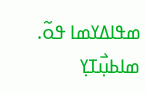ߘߟߊߡߌߘߊ ߟߋ߬.
ߘߊߕߎ߲߯ߠߌ߲